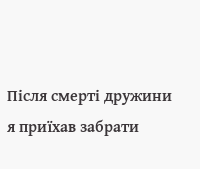Після смерті дружини я приїхав забрати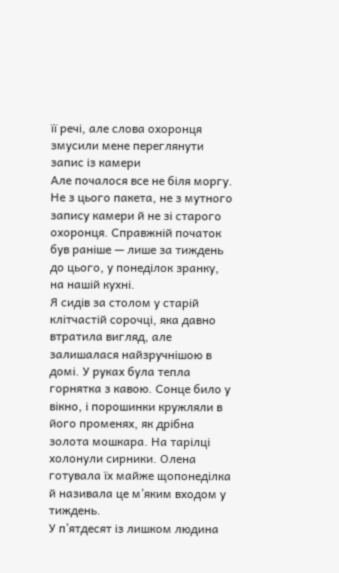її речі, але слова охоронця змусили мене переглянути запис із камери
Але почалося все не біля моргу. Не з цього пакета, не з мутного запису камери й не зі старого охоронця. Справжній початок був раніше — лише за тиждень до цього, у понеділок зранку, на нашій кухні.
Я сидів за столом у старій клітчастій сорочці, яка давно втратила вигляд, але залишалася найзручнішою в домі. У руках була тепла горнятка з кавою. Сонце било у вікно, і порошинки кружляли в його променях, як дрібна золота мошкара. На тарілці холонули сирники. Олена готувала їх майже щопонеділка й називала це м’яким входом у тиждень.
У п’ятдесят із лишком людина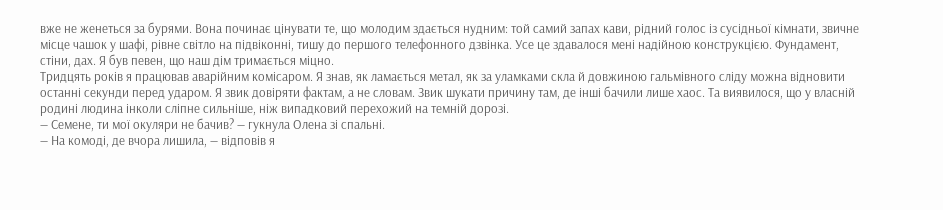вже не женеться за бурями. Вона починає цінувати те, що молодим здається нудним: той самий запах кави, рідний голос із сусідньої кімнати, звичне місце чашок у шафі, рівне світло на підвіконні, тишу до першого телефонного дзвінка. Усе це здавалося мені надійною конструкцією. Фундамент, стіни, дах. Я був певен, що наш дім тримається міцно.
Тридцять років я працював аварійним комісаром. Я знав, як ламається метал, як за уламками скла й довжиною гальмівного сліду можна відновити останні секунди перед ударом. Я звик довіряти фактам, а не словам. Звик шукати причину там, де інші бачили лише хаос. Та виявилося, що у власній родині людина інколи сліпне сильніше, ніж випадковий перехожий на темній дорозі.
— Семене, ти мої окуляри не бачив? — гукнула Олена зі спальні.
— На комоді, де вчора лишила, — відповів я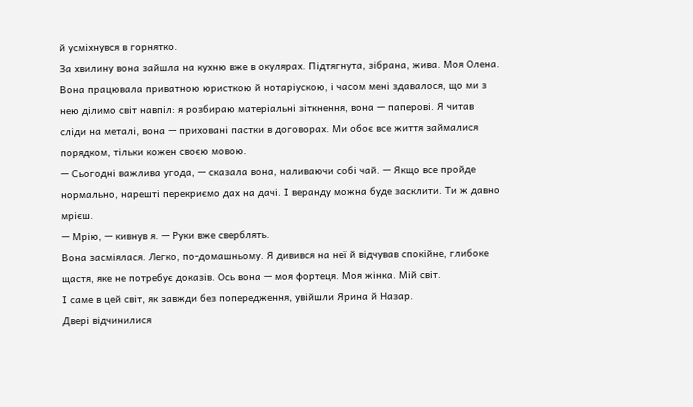й усміхнувся в горнятко.
За хвилину вона зайшла на кухню вже в окулярах. Підтягнута, зібрана, жива. Моя Олена. Вона працювала приватною юристкою й нотаріускою, і часом мені здавалося, що ми з нею ділимо світ навпіл: я розбираю матеріальні зіткнення, вона — паперові. Я читав сліди на металі, вона — приховані пастки в договорах. Ми обоє все життя займалися порядком, тільки кожен своєю мовою.
— Сьогодні важлива угода, — сказала вона, наливаючи собі чай. — Якщо все пройде нормально, нарешті перекриємо дах на дачі. І веранду можна буде засклити. Ти ж давно мрієш.
— Мрію, — кивнув я. — Руки вже сверблять.
Вона засміялася. Легко, по-домашньому. Я дивився на неї й відчував спокійне, глибоке щастя, яке не потребує доказів. Ось вона — моя фортеця. Моя жінка. Мій світ.
І саме в цей світ, як завжди без попередження, увійшли Ярина й Назар.
Двері відчинилися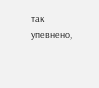так упевнено,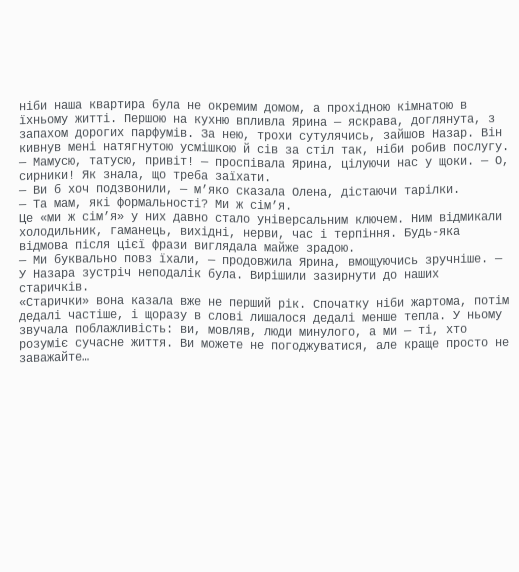ніби наша квартира була не окремим домом, а прохідною кімнатою в їхньому житті. Першою на кухню впливла Ярина — яскрава, доглянута, з запахом дорогих парфумів. За нею, трохи сутулячись, зайшов Назар. Він кивнув мені натягнутою усмішкою й сів за стіл так, ніби робив послугу.
— Мамусю, татусю, привіт! — проспівала Ярина, цілуючи нас у щоки. — О, сирники! Як знала, що треба заїхати.
— Ви б хоч подзвонили, — м’яко сказала Олена, дістаючи тарілки.
— Та мам, які формальності? Ми ж сім’я.
Це «ми ж сім’я» у них давно стало універсальним ключем. Ним відмикали холодильник, гаманець, вихідні, нерви, час і терпіння. Будь-яка відмова після цієї фрази виглядала майже зрадою.
— Ми буквально повз їхали, — продовжила Ярина, вмощуючись зручніше. — У Назара зустріч неподалік була. Вирішили зазирнути до наших старичків.
«Старички» вона казала вже не перший рік. Спочатку ніби жартома, потім дедалі частіше, і щоразу в слові лишалося дедалі менше тепла. У ньому звучала поблажливість: ви, мовляв, люди минулого, а ми — ті, хто розуміє сучасне життя. Ви можете не погоджуватися, але краще просто не заважайте…